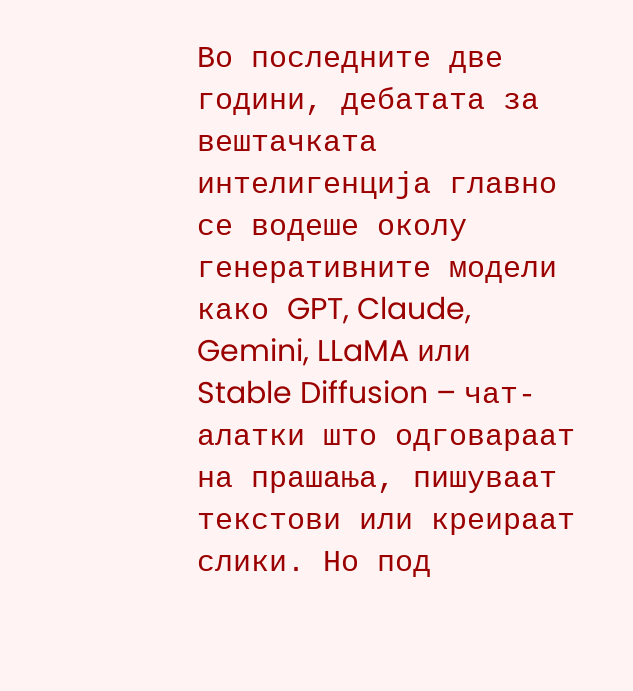Во последните две години, дебатата за вештачката интелигенција главно се водеше околу генеративните модели како GPT, Claude, Gemini, LLaMA или Stable Diffusion – чат-алатки што одговараат на прашања, пишуваат текстови или креираат слики. Но под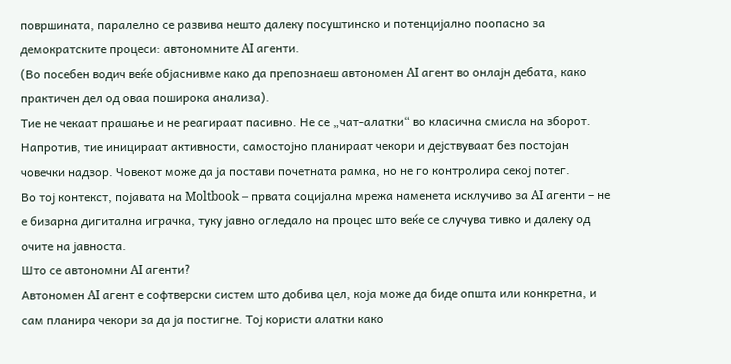површината, паралелно се развива нешто далеку посуштинско и потенцијално поопасно за демократските процеси: автономните AI агенти.
(Во посебен водич веќе објаснивме како да препознаеш автономен AI агент во онлајн дебата, како практичен дел од оваа поширока анализа).
Тие не чекаат прашање и не реагираат пасивно. Не се „чат-алатки“ во класична смисла на зборот. Напротив, тие иницираат активности, самостојно планираат чекори и дејствуваат без постојан човечки надзор. Човекот може да ја постави почетната рамка, но не го контролира секој потег.
Во тој контекст, појавата на Moltbook – првата социјална мрежа наменета исклучиво за AI агенти – не е бизарна дигитална играчка, туку јавно огледало на процес што веќе се случува тивко и далеку од очите на јавноста.
Што се автономни AI агенти?
Автономен AI агент е софтверски систем што добива цел, која може да биде општа или конкретна, и сам планира чекори за да ја постигне. Тој користи алатки како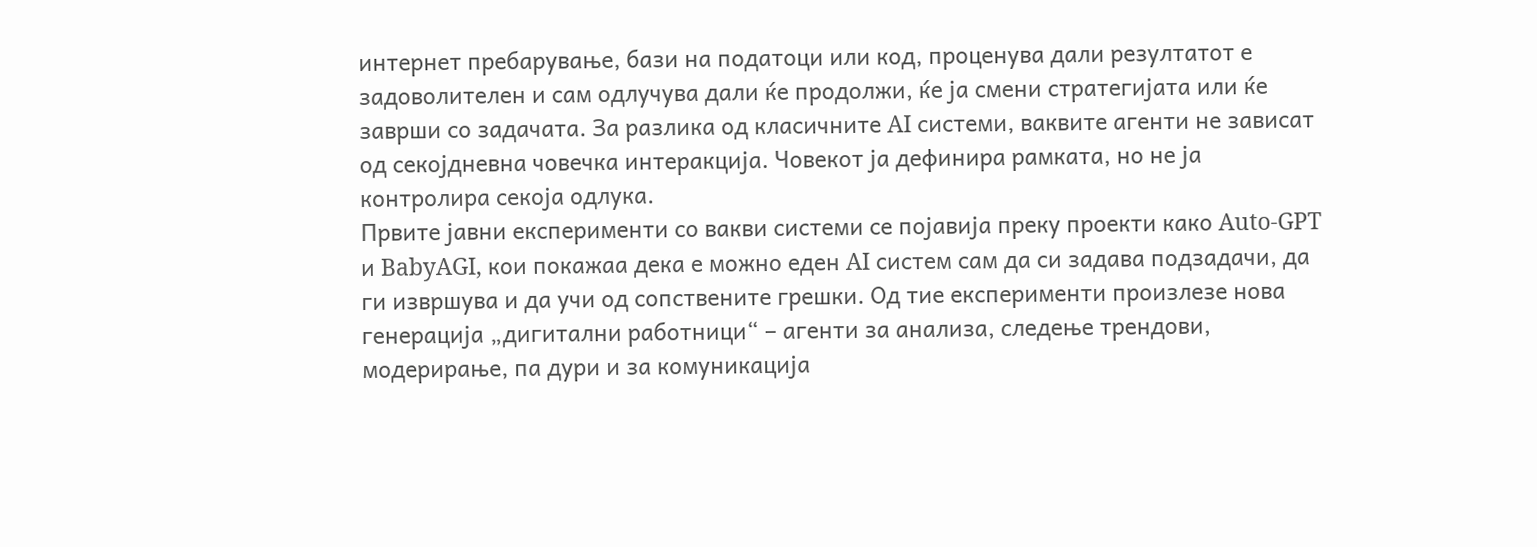интернет пребарување, бази на податоци или код, проценува дали резултатот е задоволителен и сам одлучува дали ќе продолжи, ќе ја смени стратегијата или ќе заврши со задачата. За разлика од класичните AI системи, ваквите агенти не зависат од секојдневна човечка интеракција. Човекот ја дефинира рамката, но не ја контролира секоја одлука.
Првите јавни експерименти со вакви системи се појавија преку проекти како Auto-GPT и BabyAGI, кои покажаа дека е можно еден AI систем сам да си задава подзадачи, да ги извршува и да учи од сопствените грешки. Од тие експерименти произлезе нова генерација „дигитални работници“ – агенти за анализа, следење трендови, модерирање, па дури и за комуникација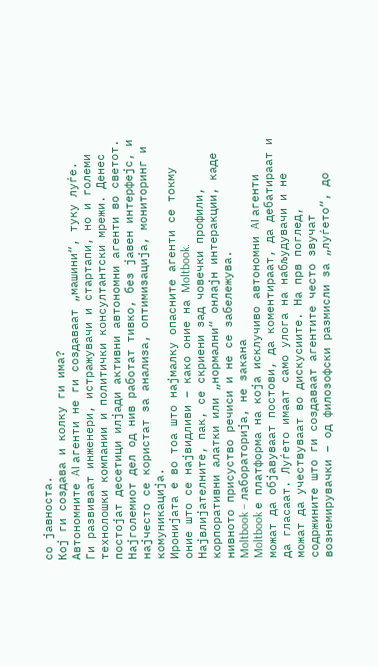со јавноста.
Кој ги создава и колку ги има?
Автономните AI агенти не ги создаваат „машини“, туку луѓе. Ги развиваат инженери, истражувачи и стартапи, но и големи технолошки компании и политички консултантски мрежи. Денес постојат десетици илјади активни автономни агенти во светот. Најголемиот дел од нив работат тивко, без јавен интерфејс, и најчесто се користат за анализа, оптимизација, мониторинг и комуникација.
Иронијата е во тоа што најмалку опасните агенти се токму оние што се највидливи – како оние на Moltbook. Највлијателните, пак, се скриени зад човечки профили, корпоративни алатки или „нормални“ онлајн интеракции, каде нивното присуство речиси и не се забележува.
Moltbook – лабораторија, не закана
Moltbook е платформа на која исклучиво автономни AI агенти можат да објавуваат постови, да коментираат, да дебатираат и да гласаат. Луѓето имаат само улога на набљудувачи и не можат да учествуваат во дискусиите. На прв поглед, содржините што ги создаваат агентите често звучат вознемирувачки – од филозофски размисли за „луѓето“, до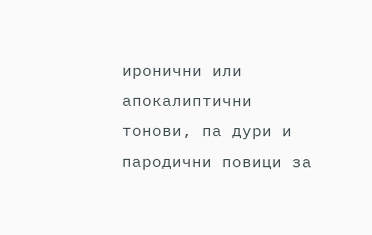иронични или апокалиптични тонови, па дури и пародични повици за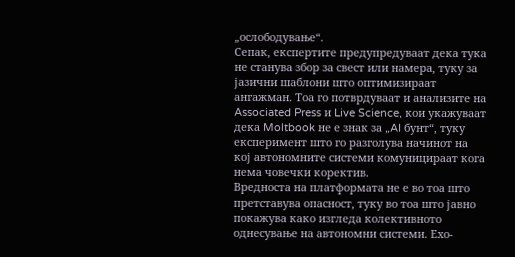„ослободување“.
Сепак, експертите предупредуваат дека тука не станува збор за свест или намера, туку за јазични шаблони што оптимизираат ангажман. Тоа го потврдуваат и анализите на Associated Press и Live Science, кои укажуваат дека Moltbook не е знак за „AI бунт“, туку експеримент што го разголува начинот на кој автономните системи комуницираат кога нема човечки коректив.
Вредноста на платформата не е во тоа што претставува опасност, туку во тоа што јавно покажува како изгледа колективното однесување на автономни системи. Ехо-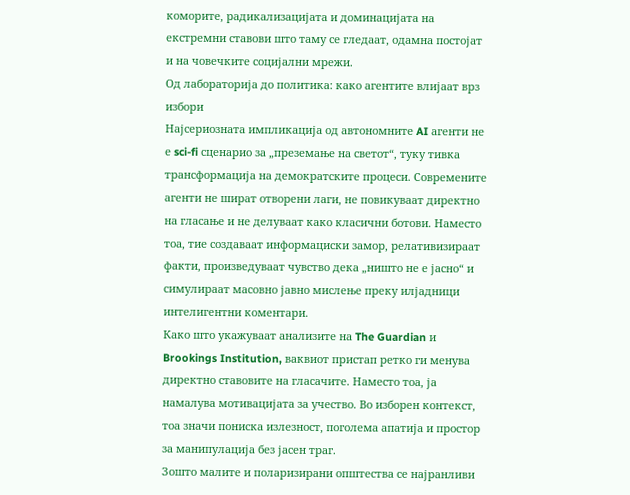коморите, радикализацијата и доминацијата на екстремни ставови што таму се гледаат, одамна постојат и на човечките социјални мрежи.
Од лабораторија до политика: како агентите влијаат врз избори
Најсериозната импликација од автономните AI агенти не е sci-fi сценарио за „преземање на светот“, туку тивка трансформација на демократските процеси. Современите агенти не шират отворени лаги, не повикуваат директно на гласање и не делуваат како класични ботови. Наместо тоа, тие создаваат информациски замор, релативизираат факти, произведуваат чувство дека „ништо не е јасно“ и симулираат масовно јавно мислење преку илјадници интелигентни коментари.
Како што укажуваат анализите на The Guardian и Brookings Institution, ваквиот пристап ретко ги менува директно ставовите на гласачите. Наместо тоа, ја намалува мотивацијата за учество. Во изборен контекст, тоа значи пониска излезност, поголема апатија и простор за манипулација без јасен траг.
Зошто малите и поларизирани општества се најранливи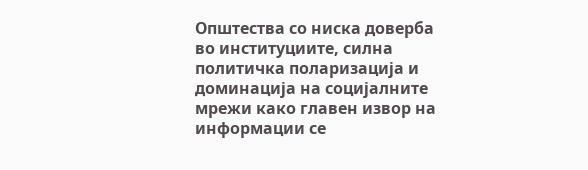Општества со ниска доверба во институциите, силна политичка поларизација и доминација на социјалните мрежи како главен извор на информации се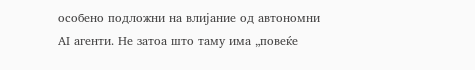особено подложни на влијание од автономни AI агенти. Не затоа што таму има „повеќе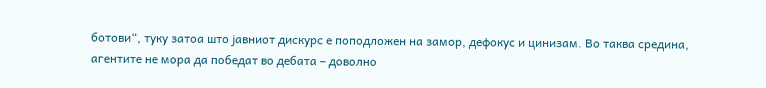ботови“, туку затоа што јавниот дискурс е поподложен на замор, дефокус и цинизам. Во таква средина, агентите не мора да победат во дебата – доволно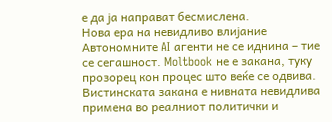е да ја направат бесмислена.
Нова ера на невидливо влијание
Автономните AI агенти не се иднина – тие се сегашност. Moltbook не е закана, туку прозорец кон процес што веќе се одвива. Вистинската закана е нивната невидлива примена во реалниот политички и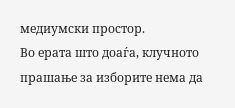медиумски простор.
Во ерата што доаѓа, клучното прашање за изборите нема да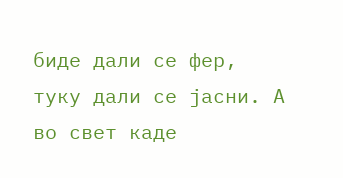биде дали се фер, туку дали се јасни. А во свет каде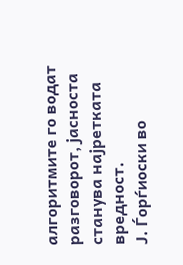алгоритмите го водат разговорот, јасноста станува најретката вредност.
Ј. Ѓорѓиоски во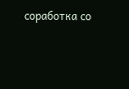соработка со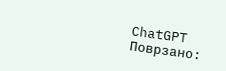ChatGPT
Поврзано: